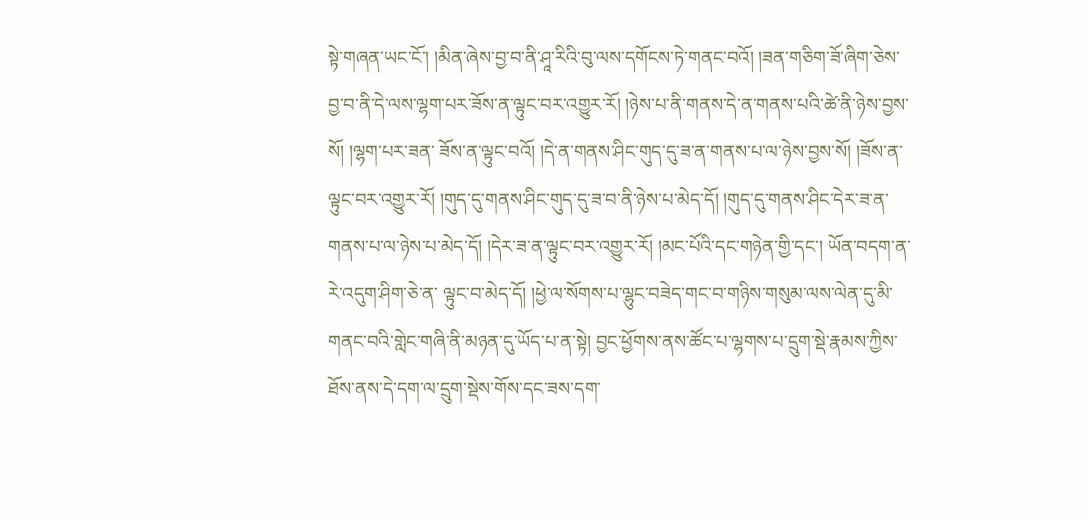སྟེ་གཞན་ཡང་ངོ་། །མིན་ཞེས་བྱ་བ་ནི་ཤཱ་རིའི་བུ་ལས་དགོངས་ཏེ་གནང་བའོ། །ཟན་གཅིག་ཟོ་ཞིག་ཅེས་བྱ་བ་ནི་དེ་ལས་ལྷག་པར་ཟོས་ན་ལྟུང་བར་འགྱུར་རོ། །ཉེས་པ་ནི་གནས་དེ་ན་གནས་པའི་ཚེ་ནི་ཉེས་བྱས་སོ། །ལྷག་པར་ཟན་ ཟོས་ན་ལྟུང་བའོ། །དེ་ན་གནས་ཤིང་གུད་དུ་ཟ་ན་གནས་པ་ལ་ཉེས་བྱས་སོ། །ཟོས་ན་ལྟུང་བར་འགྱུར་རོ། །གུད་དུ་གནས་ཤིང་གུད་དུ་ཟ་བ་ནི་ཉེས་པ་མེད་དོ། །གུད་དུ་གནས་ཤིང་དེར་ཟ་ན་གནས་པ་ལ་ཉེས་པ་མེད་དོ། །དེར་ཟ་ན་ལྟུང་བར་འགྱུར་རོ། །མང་པོའི་དང་གཉེན་གྱི་དང་། ཡོན་བདག་ན་རེ་འདུག་ཤིག་ཅེ་ན་ ལྟུང་བ་མེད་དོ། །ཕྱེ་ལ་སོགས་པ་ལྷུང་བཟེད་གང་བ་གཉིས་གསུམ་ལས་ལེན་དུ་མི་གནང་བའི་གླེང་གཞི་ནི་མཉན་དུ་ཡོད་པ་ན་སྟེ། བྱང་ཕྱོགས་ནས་ཚོང་པ་ལྷགས་པ་དྲུག་སྡེ་རྣམས་ཀྱིས་ཐོས་ནས་དེ་དག་ལ་དྲུག་སྡེས་གོས་དང་ཟས་དག་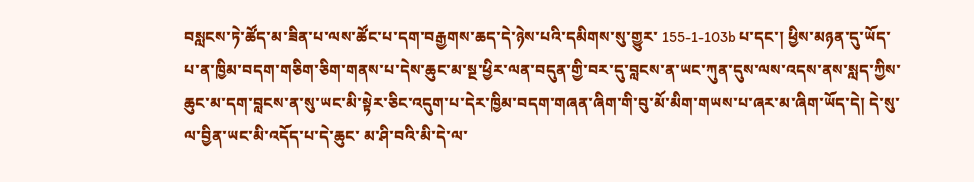བསླངས་ཏེ་ཚོད་མ་ཟིན་པ་ལས་ཚོང་པ་དག་བརྒྱགས་ཆད་དེ་ཉེས་པའི་དམིགས་སུ་གྱུར་ 155-1-103b པ་དང་། ཕྱིས་མཉན་དུ་ཡོད་པ་ན་ཁྱིམ་བདག་གཅིག་ཅིག་གནས་པ་དེས་ཆུང་མ་སྔ་ཕྱིར་ལན་བདུན་གྱི་བར་དུ་བླངས་ན་ཡང་ཀུན་དུས་ལས་འདས་ནས་སླད་ཀྱིས་ཆུང་མ་དག་བླངས་ན་སུ་ཡང་མི་སྟེར་ཅིང་འདུག་པ་དེར་ཁྱིམ་བདག་གཞན་ཞིག་གི་བུ་མོ་མིག་གཡས་པ་ཞར་མ་ཞིག་ཡོད་དེ། དེ་སུ་ལ་བྱིན་ཡང་མི་འདོད་པ་དེ་ཆུང་ མ་ཤི་བའི་མི་དེ་ལ་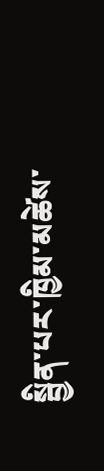སྦྱིན་པར་ཁྱིམ་མཚེས་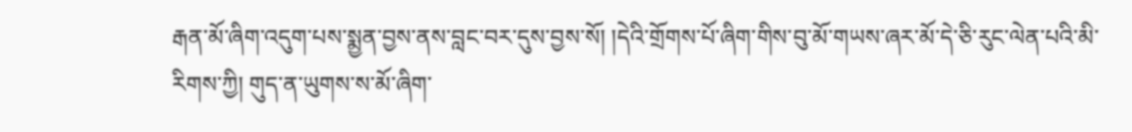རྒན་མོ་ཞིག་འདུག་པས་སྨྱན་བྱས་ནས་བླང་བར་དུས་བྱས་སོ། །དེའི་གྲོགས་པོ་ཞིག་གིས་བུ་མོ་གཡས་ཞར་མོ་དེ་ཅི་རུང་ལེན་པའི་མི་རིགས་ཀྱི། གུད་ན་ཡུགས་ས་མོ་ཞིག་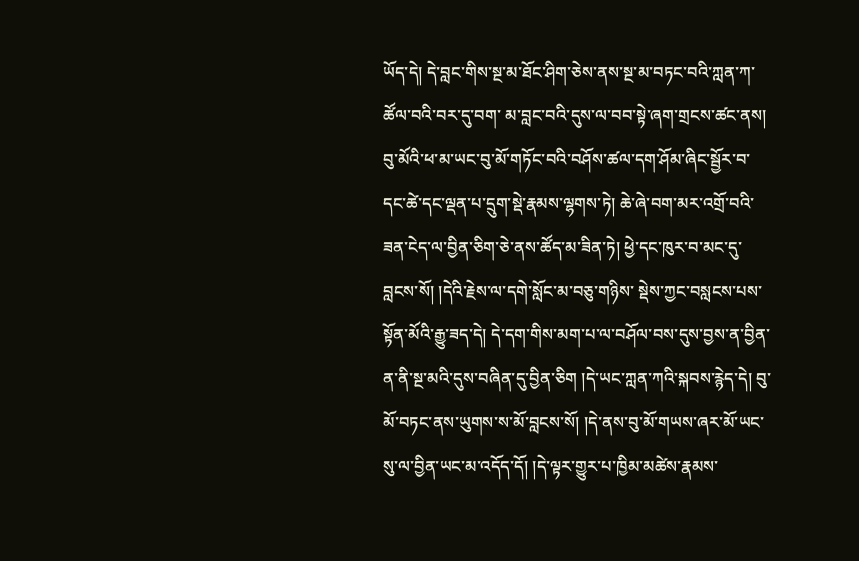ཡོད་དེ། དེ་བླང་གིས་སྔ་མ་ཐོང་ཤིག་ཅེས་ནས་སྔ་མ་བཏང་བའི་ཀླན་ཀ་ཚོལ་བའི་བར་དུ་བག་ མ་བླང་བའི་དུས་ལ་བབ་སྟེ་ཞག་གྲངས་ཚང་ནས། བུ་མོའི་ཕ་མ་ཡང་བུ་མོ་གཏོང་བའི་བཤོས་ཚལ་དག་ཤོམ་ཞིང་སྦྱོར་བ་དང་ཚེ་དང་ལྡན་པ་དྲུག་སྡེ་རྣམས་ལྷགས་ཏེ། ཆེ་ཞེ་བག་མར་འགྲོ་བའི་ཟན་ངེད་ལ་བྱིན་ཅིག་ཅེ་ནས་ཚོད་མ་ཟིན་ཏེ། ཕྱེ་དང་ཁུར་བ་མང་དུ་བླངས་སོ། །དེའི་རྗེས་ལ་དགེ་སློང་མ་བཅུ་གཉིས་ སྡེས་ཀྱང་བསླངས་པས་སྟོན་མོའི་རྒྱུ་ཟད་དེ། དེ་དག་གིས་མག་པ་ལ་བཤོལ་བས་དུས་བྱས་ན་བྱིན་ན་ནི་སྔ་མའི་དུས་བཞིན་དུ་བྱིན་ཅིག །དེ་ཡང་ཀླན་ཀའི་སྐབས་རྙེད་དེ། བུ་མོ་བཏང་ནས་ཡུགས་ས་མོ་བླངས་སོ། །དེ་ནས་བུ་མོ་གཡས་ཞར་མོ་ཡང་སུ་ལ་བྱིན་ཡང་མ་འདོད་དོ། །དེ་ལྟར་གྱུར་པ་ཁྱིམ་མཚེས་རྣམས་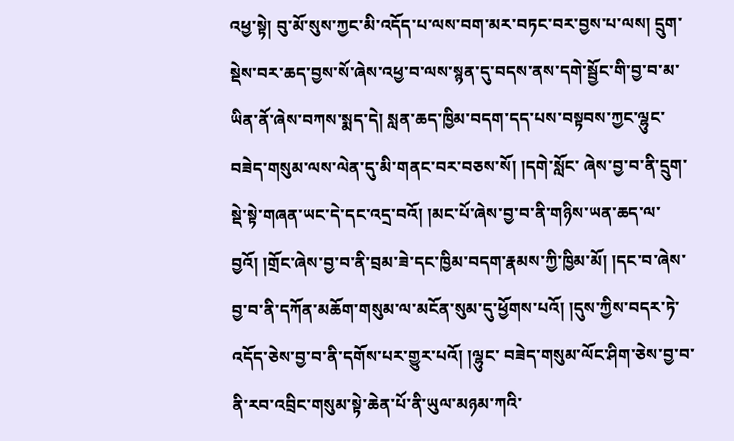འཕྱ་སྟེ། བུ་མོ་སུས་ཀྱང་མི་འདོད་པ་ལས་བག་མར་བཏང་བར་བྱས་པ་ལས། དྲུག་སྡེས་བར་ཆད་བྱས་སོ་ཞེས་འཕྱ་བ་ལས་སྙན་དུ་བདས་ནས་དགེ་སྦྱོང་གི་བྱ་བ་མ་ཡིན་ནོ་ཞེས་བཀས་སྨད་དེ། སླན་ཆད་ཁྱིམ་བདག་དད་པས་བསྟབས་ཀྱང་ལྷུང་བཟེད་གསུམ་ལས་ལེན་དུ་མི་གནང་བར་བཅས་སོ། །དགེ་སློང་ ཞེས་བྱ་བ་ནི་དྲུག་སྡེ་སྟེ་གཞན་ཡང་དེ་དང་འདྲ་བའོ། །མང་པོ་ཞེས་བྱ་བ་ནི་གཉིས་ཡན་ཆད་ལ་བྱའོ། །གྲོང་ཞེས་བྱ་བ་ནི་བྲམ་ཟེ་དང་ཁྱིམ་བདག་རྣམས་ཀྱི་ཁྱིམ་མོ། །དང་བ་ཞེས་བྱ་བ་ནི་དཀོན་མཆོག་གསུམ་ལ་མངོན་སུམ་དུ་ཕྱོགས་པའོ། །དུས་ཀྱིས་བདར་ཏེ་འདོད་ཅེས་བྱ་བ་ནི་དགོས་པར་གྱུར་པའོ། །ལྷུང་ བཟེད་གསུམ་ལོང་ཤིག་ཅེས་བྱ་བ་ནི་རབ་འབྲིང་གསུམ་སྟེ་ཆེན་པོ་ནི་ཡུལ་མཉམ་ཀའི་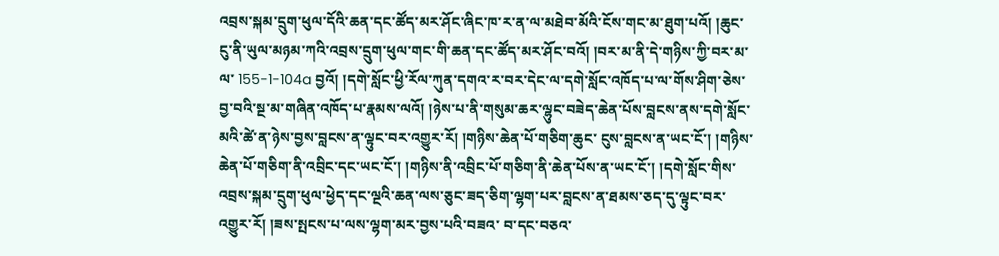འབྲས་སྐམ་དྲུག་ཕུལ་དོའི་ཆན་དང་ཚོད་མར་ཤོང་ཞིང་ཁ་ར་ན་ལ་མཐེབ་མོའི་ངོས་གང་མ་ཐུག་པའོ། །ཆུང་ངུ་ནི་ཡུལ་མཉམ་ཀའི་འབྲས་དྲུག་ཕུལ་གང་གི་ཆན་དང་ཚོད་མར་ཤོང་བའོ། །བར་མ་ནི་དེ་གཉིས་ཀྱི་བར་མ་ལ་ 155-1-104a བྱའོ། །དགེ་སློང་ཕྱི་རོལ་ཀུན་དགའ་ར་བར་དེང་ལ་དགེ་སློང་འཁོད་པ་ལ་གོས་ཤིག་ཅེས་བྱ་བའི་སྔ་མ་གཞིན་འཁོད་པ་རྣམས་ལའོ། །ཉེས་པ་ནི་གསུམ་ཆར་ལྷུང་བཟེད་ཆེན་པོས་བླངས་ནས་དགེ་སློང་མའི་ཚེ་ན་ཉེས་བྱས་བླངས་ན་ལྟུང་བར་འགྱུར་རོ། །གཉིས་ཆེན་པོ་གཅིག་ཆུང་ ངུས་བླངས་ན་ཡང་ངོ་། །གཉིས་ཆེན་པོ་གཅིག་ནི་འབྲིང་དང་ཡང་ངོ་། །གཉིས་ནི་འབྲིང་པོ་གཅིག་ནི་ཆེན་པོས་ན་ཡང་ངོ་། །དགེ་སློང་གིས་འབྲས་སྐམ་དྲུག་ཕུལ་ཕྱེད་དང་ལྔའི་ཆན་ལས་ཅུང་ཟད་ཅིག་ལྷག་པར་བླངས་ན་ཐམས་ཅད་དུ་ལྟུང་བར་འགྱུར་རོ། །ཟས་སྤངས་པ་ལས་ལྷག་མར་བྱས་པའི་བཟའ་ བ་དང་བཅའ་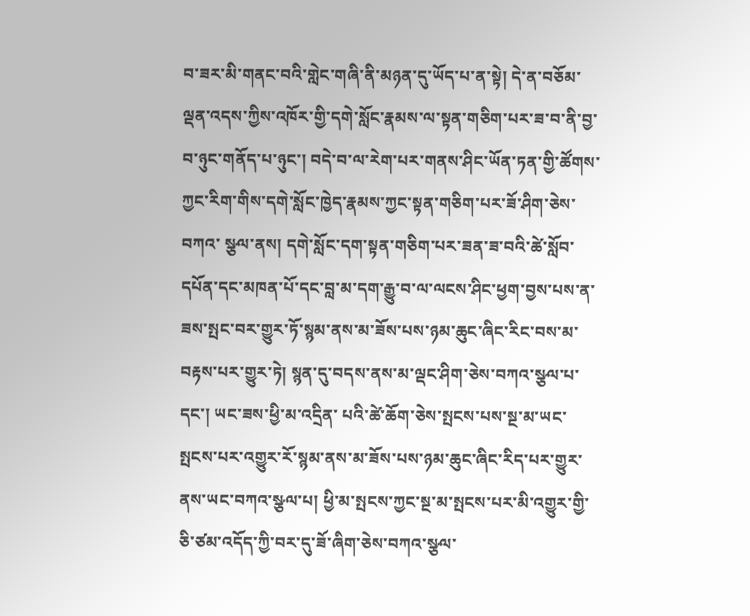བ་ཟར་མི་གནང་བའི་གླེང་གཞི་ནི་མཉན་དུ་ཡོད་པ་ན་སྟེ། དེ་ན་བཅོམ་ལྡན་འདས་ཀྱིས་འཁོར་གྱི་དགེ་སློང་རྣམས་ལ་སྟན་གཅིག་པར་ཟ་བ་ནི་བྱ་བ་ཉུང་གནོད་པ་ཉུང་། བདེ་བ་ལ་རེག་པར་གནས་ཤིང་ཡོན་ཏན་གྱི་ཚོགས་ཀྱང་རིག་གིས་དགེ་སློང་ཁྱེད་རྣམས་ཀྱང་སྟན་གཅིག་པར་ཟོ་ཤིག་ཅེས་བཀའ་ སྩལ་ནས། དགེ་སློང་དག་སྟན་གཅིག་པར་ཟན་ཟ་བའི་ཚེ་སློབ་དཔོན་དང་མཁན་པོ་དང་བླ་མ་དག་རྒྱུ་བ་ལ་ལངས་ཤིང་ཕྱག་བྱས་པས་ན་ཟས་སྤང་བར་གྱུར་ཏོ་སྙམ་ནས་མ་ཟོས་པས་ཉམ་ཆུང་ཞིང་རིང་བས་མ་བརྟས་པར་གྱུར་ཏེ། སྙན་དུ་བདས་ནས་མ་ལྡང་ཤིག་ཅེས་བཀའ་སྩལ་པ་དང་། ཡང་ཟས་ཕྱི་མ་འདྲིན་ པའི་ཚེ་ཆོག་ཅེས་སྤངས་པས་སྔ་མ་ཡང་སྤངས་པར་འགྱུར་རོ་སྙམ་ནས་མ་ཟོས་པས་ཉམ་ཆུང་ཞིང་རིད་པར་གྱུར་ནས་ཡང་བཀའ་སྩལ་པ། ཕྱི་མ་སྤངས་ཀྱང་སྔ་མ་སྤངས་པར་མི་འགྱུར་གྱི་ཅི་ཙམ་འདོད་ཀྱི་བར་དུ་ཟོ་ཞིག་ཅེས་བཀའ་སྩལ་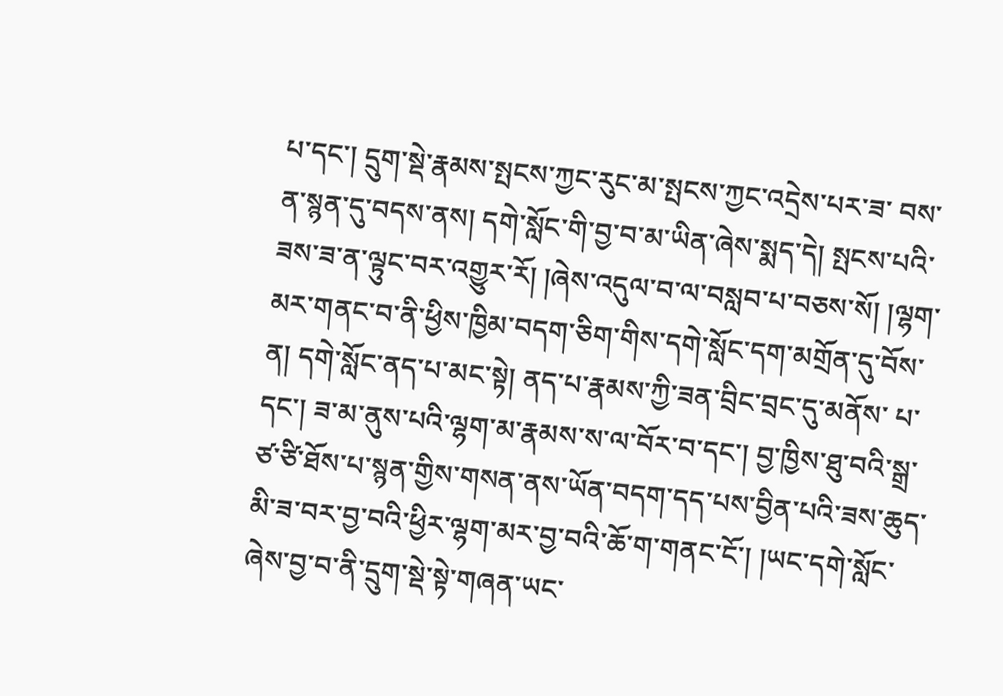པ་དང་། དྲུག་སྡེ་རྣམས་སྤངས་ཀྱང་རུང་མ་སྤངས་ཀྱང་འདྲེས་པར་ཟ་ བས་ན་སྙན་དུ་བདས་ནས། དགེ་སློང་གི་བྱ་བ་མ་ཡིན་ཞེས་སྨད་དེ། སྤངས་པའི་ཟས་ཟ་ན་ལྟུང་བར་འགྱུར་རོ། །ཞེས་འདུལ་བ་ལ་བསླབ་པ་བཅས་སོ། །ལྷག་མར་གནང་བ་ནི་ཕྱིས་ཁྱིམ་བདག་ཅིག་གིས་དགེ་སློང་དག་མགྲོན་དུ་བོས་ན། དགེ་སློང་ནད་པ་མང་སྟེ། ནད་པ་རྣམས་ཀྱི་ཟན་བྲིང་བྲང་དུ་མནོས་ པ་དང་། ཟ་མ་ནུས་པའི་ལྷག་མ་རྣམས་ས་ལ་བོར་བ་དང་། བྱ་ཁྱིས་ཐུ་བའི་སྒྲ་ཙ་ཙི་ཐོས་པ་སྙན་གྱིས་གསན་ནས་ཡོན་བདག་དད་པས་བྱིན་པའི་ཟས་ཆུད་མི་ཟ་བར་བྱ་བའི་ཕྱིར་ལྷག་མར་བྱ་བའི་ཆོ་ག་གནང་ངོ་། །ཡང་དགེ་སློང་ཞེས་བྱ་བ་ནི་དྲུག་སྡེ་སྟེ་གཞན་ཡང་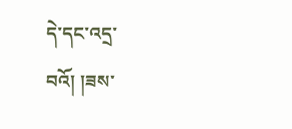དེ་དང་འདྲ་བའོ། །ཟས་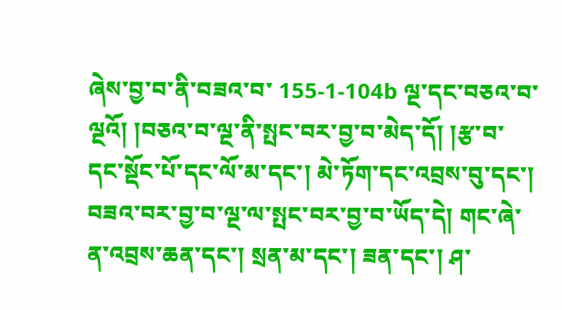ཞེས་བྱ་བ་ནི་བཟའ་བ་ 155-1-104b ལྔ་དང་བཅའ་བ་ལྔའོ། །བཅའ་བ་ལྔ་ནི་སྤང་བར་བྱ་བ་མེད་དོ། །རྩ་བ་དང་སྡོང་པོ་དང་ལོ་མ་དང་། མེ་ཏོག་དང་འབྲས་བུ་དང་། བཟའ་བར་བྱ་བ་ལྔ་ལ་སྤང་བར་བྱ་བ་ཡོད་དེ། གང་ཞེ་ན་འབྲས་ཆན་དང་། སྲན་མ་དང་། ཟན་དང་། ཤ་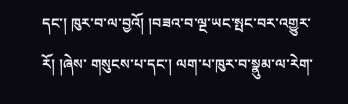དང་། ཁུར་བ་ལ་བྱའོ། །བཟའ་བ་ལྔ་ཡང་སྤང་བར་འགྱུར་རོ། །ཞེས་ གསུངས་པ་དང་། ལག་པ་ཁུར་བ་སྣུམ་ལ་རེག་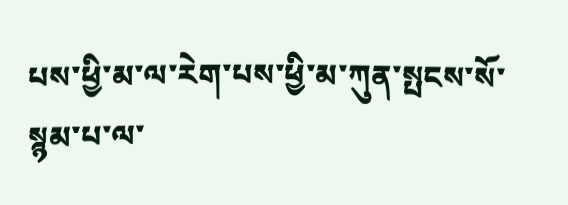པས་ཕྱི་མ་ལ་རེག་པས་ཕྱི་མ་ཀུན་སྤངས་སོ་སྙམ་པ་ལ་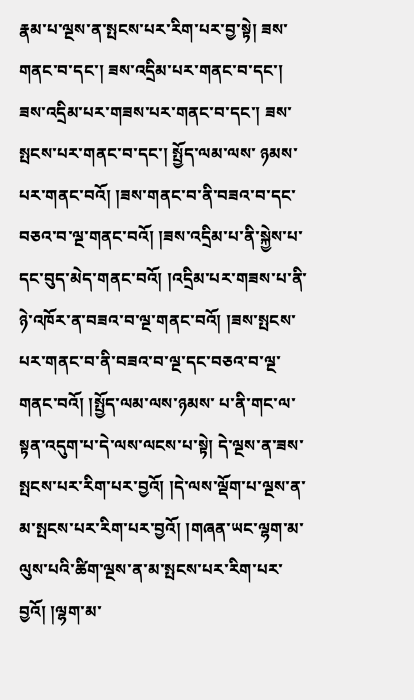རྣམ་པ་ལྔས་ན་སྤངས་པར་རིག་པར་བྱ་སྟེ། ཟས་གནང་བ་དང་། ཟས་འདྲིམ་པར་གནང་བ་དང་། ཟས་འདྲིམ་པར་གཟས་པར་གནང་བ་དང་། ཟས་སྤངས་པར་གནང་བ་དང་། སྤྱོད་ལམ་ལས་ ཉམས་པར་གནང་བའོ། །ཟས་གནང་བ་ནི་བཟའ་བ་དང་བཅའ་བ་ལྔ་གནང་བའོ། །ཟས་འདྲིམ་པ་ནི་སྐྱེས་པ་དང་བུད་མེད་གནང་བའོ། །འདྲིམ་པར་གཟས་པ་ནི་ཉེ་འཁོར་ན་བཟའ་བ་ལྔ་གནང་བའོ། །ཟས་སྤངས་པར་གནང་བ་ནི་བཟའ་བ་ལྔ་དང་བཅའ་བ་ལྔ་གནང་བའོ། །སྤྱོད་ལམ་ལས་ཉམས་ པ་ནི་གང་ལ་སྟན་འདུག་པ་དེ་ལས་ལངས་པ་སྟེ། དེ་ལྔས་ན་ཟས་སྤངས་པར་རིག་པར་བྱའོ། །དེ་ལས་ལྡོག་པ་ལྔས་ན་མ་སྤངས་པར་རིག་པར་བྱའོ། །གཞན་ཡང་ལྷག་མ་ལུས་པའི་ཚིག་ལྔས་ན་མ་སྤངས་པར་རིག་པར་བྱའོ། །ལྷག་མ་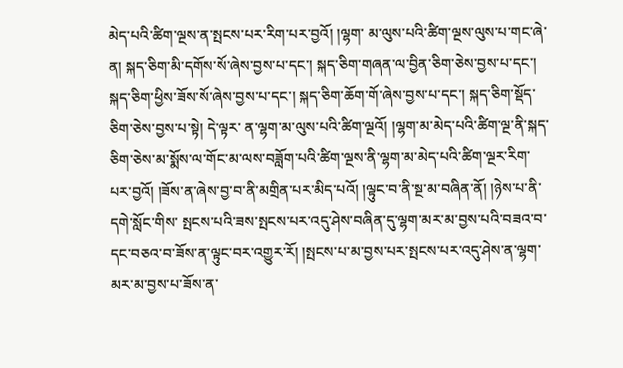མེད་པའི་ཚིག་ལྔས་ན་སྤངས་པར་རིག་པར་བྱའོ། །ལྷག་ མ་ལུས་པའི་ཚིག་ལྔས་ལུས་པ་གང་ཞེ་ན། སྐད་ཅིག་མི་དགོས་སོ་ཞེས་བྱས་པ་དང་། སྐད་ཅིག་གཞན་ལ་བྱིན་ཅིག་ཅེས་བྱས་པ་དང་། སྐད་ཅིག་ཕྱིས་ཟོས་སོ་ཞེས་བྱས་པ་དང་། སྐད་ཅིག་ཆོག་གོ་ཞེས་བྱས་པ་དང་། སྐད་ཅིག་སྡོད་ཅིག་ཅེས་བྱས་པ་སྟེ། དེ་ལྟར་ ན་ལྷག་མ་ལུས་པའི་ཚིག་ལྔའོ། །ལྷག་མ་མེད་པའི་ཚིག་ལྔ་ནི་སྐད་ཅིག་ཅེས་མ་སྨོས་ལ་གོང་མ་ལས་བཟློག་པའི་ཚིག་ལྔས་ནི་ལྷག་མ་མེད་པའི་ཚིག་ལྔར་རིག་པར་བྱའོ། །ཟོས་ན་ཞེས་བྱ་བ་ནི་མགྲིན་པར་མིད་པའོ། །ལྟུང་བ་ནི་སྔ་མ་བཞིན་ནོ། །ཉེས་པ་ནི་དགེ་སློང་གིས་ སྤངས་པའི་ཟས་སྤངས་པར་འདུ་ཤེས་བཞིན་དུ་ལྷག་མར་མ་བྱས་པའི་བཟའ་བ་དང་བཅའ་བ་ཟོས་ན་ལྟུང་བར་འགྱུར་རོ། །སྤངས་པ་མ་བྱས་པར་སྤངས་པར་འདུ་ཤེས་ན་ལྷག་མར་མ་བྱས་པ་ཟོས་ན་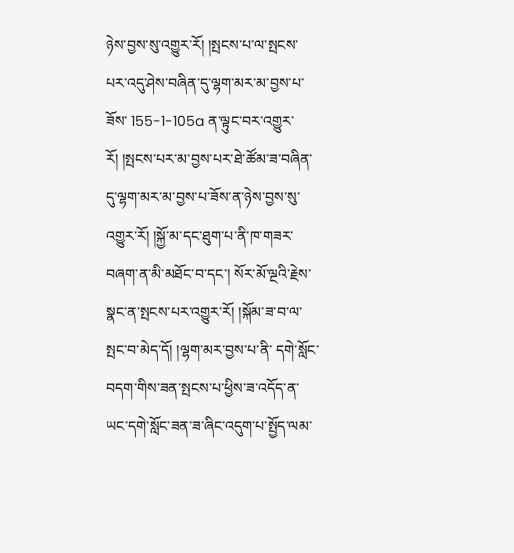ཉེས་བྱས་སུ་འགྱུར་རོ། །སྤངས་པ་ལ་སྤངས་པར་འདུ་ཤེས་བཞིན་དུ་ལྷག་མར་མ་བྱས་པ་ཟོས་ 155-1-105a ན་ལྟུང་བར་འགྱུར་རོ། །སྤངས་པར་མ་བྱས་པར་ཐེ་ཚོམ་ཟ་བཞིན་དུ་ལྷག་མར་མ་བྱས་པ་ཟོས་ན་ཉེས་བྱས་སུ་འགྱུར་རོ། །སྐྱོ་མ་དང་ཐུག་པ་ནི་ཁ་གཟར་བཞག་ན་མི་མཐོང་བ་དང་། སོར་མོ་ལྔའི་རྗེས་སྣང་ན་སྤངས་པར་འགྱུར་རོ། །སྐོམ་ཟ་བ་ལ་སྤང་བ་མེད་དོ། །ལྷག་མར་བྱས་པ་ནི་ དགེ་སློང་བདག་གིས་ཟན་སྤངས་པ་ཕྱིས་ཟ་འདོད་ན་ཡང་དགེ་སློང་ཟན་ཟ་ཞིང་འདུག་པ་སྤྱོད་ལམ་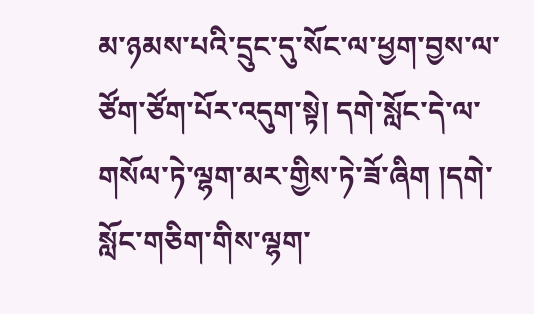མ་ཉམས་པའི་དྲུང་དུ་སོང་ལ་ཕྱག་བྱས་ལ་ཙོག་ཙོག་པོར་འདུག་སྟེ། དགེ་སློང་དེ་ལ་གསོལ་ཏེ་ལྷག་མར་གྱིས་ཏེ་ཟོ་ཞིག །དགེ་སློང་གཅིག་གིས་ལྷག་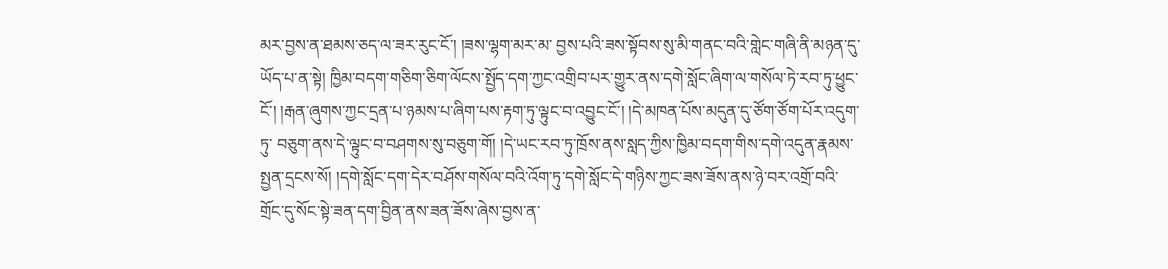མར་བྱས་ན་ཐམས་ཅད་ལ་ཟར་རུང་ངོ་། །ཟས་ལྷག་མར་མ་ བྱས་པའི་ཟས་སྟོབས་སུ་མི་གནང་བའི་གླེང་གཞི་ནི་མཉན་དུ་ཡོད་པ་ན་སྟེ། ཁྱིམ་བདག་གཅིག་ཅིག་ལོངས་སྤྱོད་དག་ཀྱང་འགྲིབ་པར་གྱུར་ནས་དགེ་སློང་ཞིག་ལ་གསོལ་ཏེ་རབ་ཏུ་ཕྱུང་ངོ་། །རྒན་ཞུགས་ཀྱང་དྲན་པ་ཉམས་པ་ཞིག་པས་རྟག་ཏུ་ལྟུང་བ་འབྱུང་ངོ་། །དེ་མཁན་པོས་མདུན་དུ་ཙོག་ཙོག་པོར་འདུག་ཏུ་ བཅུག་ནས་དེ་ལྟུང་བ་བཤགས་སུ་བཅུག་གོ། །དེ་ཡང་རབ་ཏུ་ཁྲོས་ནས་སླད་ཀྱིས་ཁྱིམ་བདག་གིས་དགེ་འདུན་རྣམས་སྤྱན་དྲངས་སོ། །དགེ་སློང་དག་དེར་བཤོས་གསོལ་བའི་འོག་ཏུ་དགེ་སློང་དེ་གཉིས་ཀྱང་ཟས་ཟོས་ནས་ཉེ་བར་འགྲོ་བའི་གྲོང་དུ་སོང་སྟེ་ཟན་དག་བྱིན་ནས་ཟན་ཟོས་ཞེས་བྱས་ན་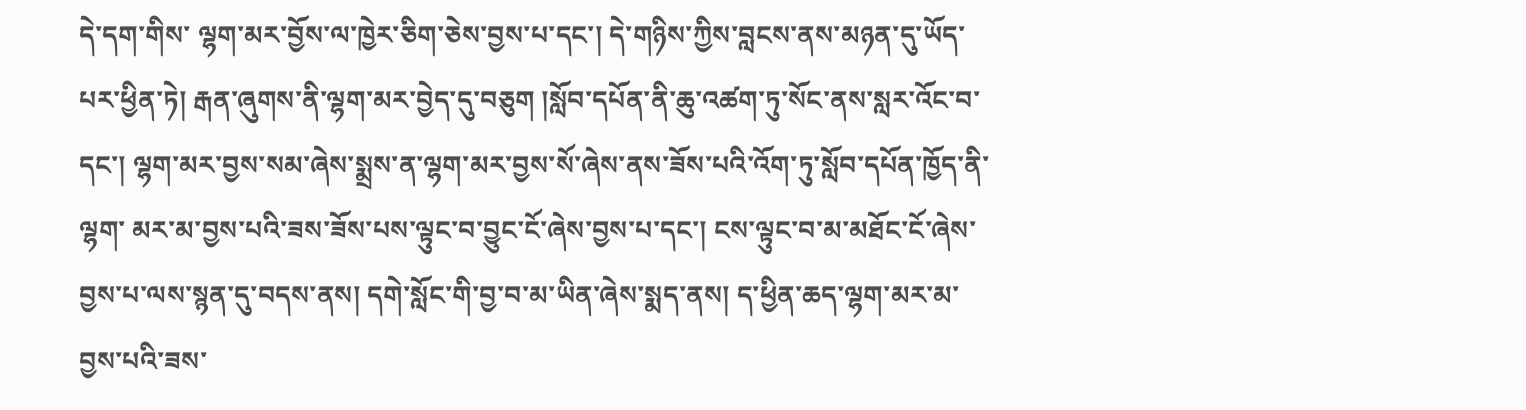དེ་དག་གིས་ ལྷག་མར་བྱོས་ལ་ཁྱེར་ཅིག་ཅེས་བྱས་པ་དང་། དེ་གཉིས་ཀྱིས་བླངས་ནས་མཉན་དུ་ཡོད་པར་ཕྱིན་ཏེ། རྒན་ཞུགས་ནི་ལྷག་མར་བྱེད་དུ་བཅུག །སློབ་དཔོན་ནི་ཆུ་འཚག་ཏུ་སོང་ནས་སླར་འོང་བ་དང་། ལྷག་མར་བྱས་སམ་ཞེས་སྨྲས་ན་ལྷག་མར་བྱས་སོ་ཞེས་ནས་ཟོས་པའི་འོག་ཏུ་སློབ་དཔོན་ཁྱོད་ནི་ལྷག་ མར་མ་བྱས་པའི་ཟས་ཟོས་པས་ལྟུང་བ་བྱུང་ངོ་ཞེས་བྱས་པ་དང་། ངས་ལྟུང་བ་མ་མཐོང་ངོ་ཞེས་བྱས་པ་ལས་སྙན་དུ་བདས་ནས། དགེ་སློང་གི་བྱ་བ་མ་ཡིན་ཞེས་སྨད་ནས། ད་ཕྱིན་ཆད་ལྷག་མར་མ་བྱས་པའི་ཟས་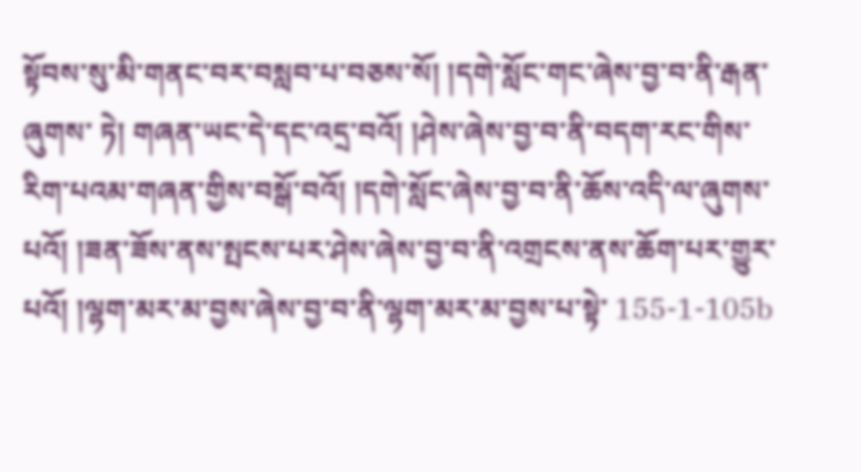སྟོབས་སུ་མི་གནང་བར་བསླབ་པ་བཅས་སོ། །དགེ་སློང་གང་ཞེས་བྱ་བ་ནི་རྒན་ཞུགས་ ཏེ། གཞན་ཡང་དེ་དང་འདྲ་བའོ། །ཤེས་ཞེས་བྱ་བ་ནི་བདག་རང་གིས་རིག་པའམ་གཞན་གྱིས་བསྒོ་བའོ། །དགེ་སློང་ཞེས་བྱ་བ་ནི་ཆོས་འདི་ལ་ཞུགས་པའོ། །ཟན་ཟོས་ནས་སྤངས་པར་ཤེས་ཞེས་བྱ་བ་ནི་འགྲངས་ནས་ཆོག་པར་གྱུར་པའོ། །ལྷག་མར་མ་བྱས་ཞེས་བྱ་བ་ནི་ལྷག་མར་མ་བྱས་པ་སྟེ་ 155-1-105b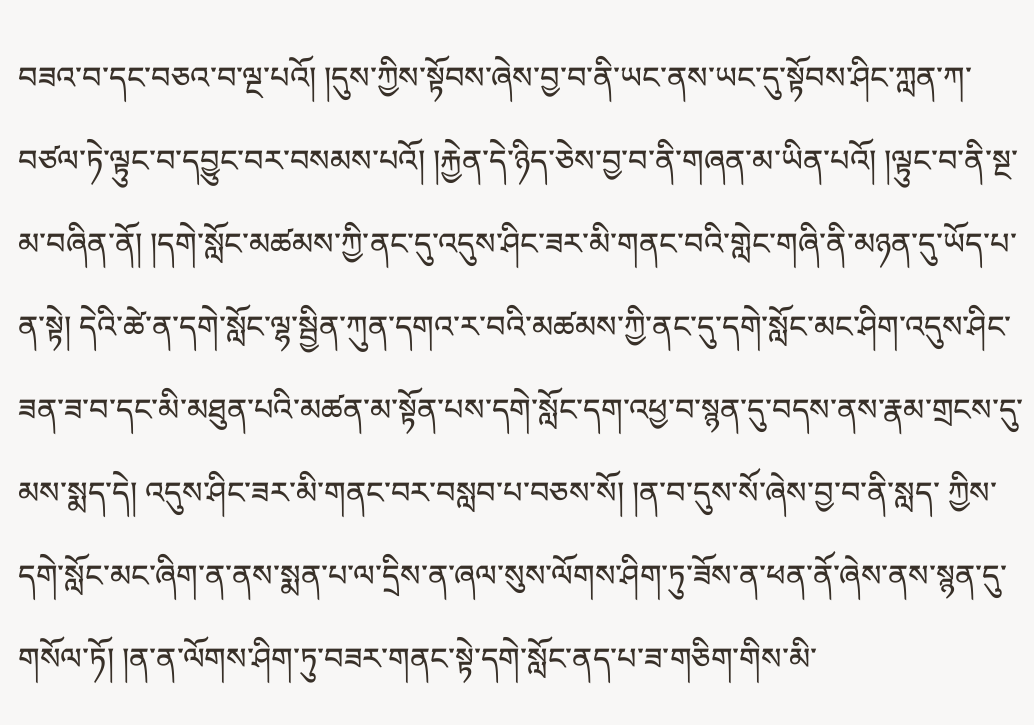བཟའ་བ་དང་བཅའ་བ་ལྔ་པའོ། །དུས་ཀྱིས་སྟོབས་ཞེས་བྱ་བ་ནི་ཡང་ནས་ཡང་དུ་སྟོབས་ཤིང་ཀླན་ཀ་བཙལ་ཏེ་ལྟུང་བ་དབྱུང་བར་བསམས་པའོ། །རྐྱེན་དེ་ཉིད་ཅེས་བྱ་བ་ནི་གཞན་མ་ཡིན་པའོ། །ལྟུང་བ་ནི་སྔ་མ་བཞིན་ནོ། །དགེ་སློང་མཚམས་ཀྱི་ནང་དུ་འདུས་ཤིང་ཟར་མི་གནང་བའི་གླེང་གཞི་ནི་མཉན་དུ་ཡོད་པ་ ན་སྟེ། དེའི་ཚེ་ན་དགེ་སློང་ལྷ་སྦྱིན་ཀུན་དགའ་ར་བའི་མཚམས་ཀྱི་ནང་དུ་དགེ་སློང་མང་ཤིག་འདུས་ཤིང་ཟན་ཟ་བ་དང་མི་མཐུན་པའི་མཚན་མ་སྟོན་པས་དགེ་སློང་དག་འཕྱ་བ་སྙན་དུ་བདས་ནས་རྣམ་གྲངས་དུ་མས་སྨད་དེ། འདུས་ཤིང་ཟར་མི་གནང་བར་བསླབ་པ་བཅས་སོ། །ན་བ་དུས་སོ་ཞེས་བྱ་བ་ནི་སླད་ ཀྱིས་དགེ་སློང་མང་ཞིག་ན་ནས་སྨན་པ་ལ་དྲིས་ན་ཞལ་སུས་ལོགས་ཤིག་ཏུ་ཟོས་ན་ཕན་ནོ་ཞེས་ནས་སྙན་དུ་གསོལ་ཏོ། །ན་ན་ལོགས་ཤིག་ཏུ་བཟར་གནང་སྟེ་དགེ་སློང་ནད་པ་ཟ་གཅིག་གིས་མི་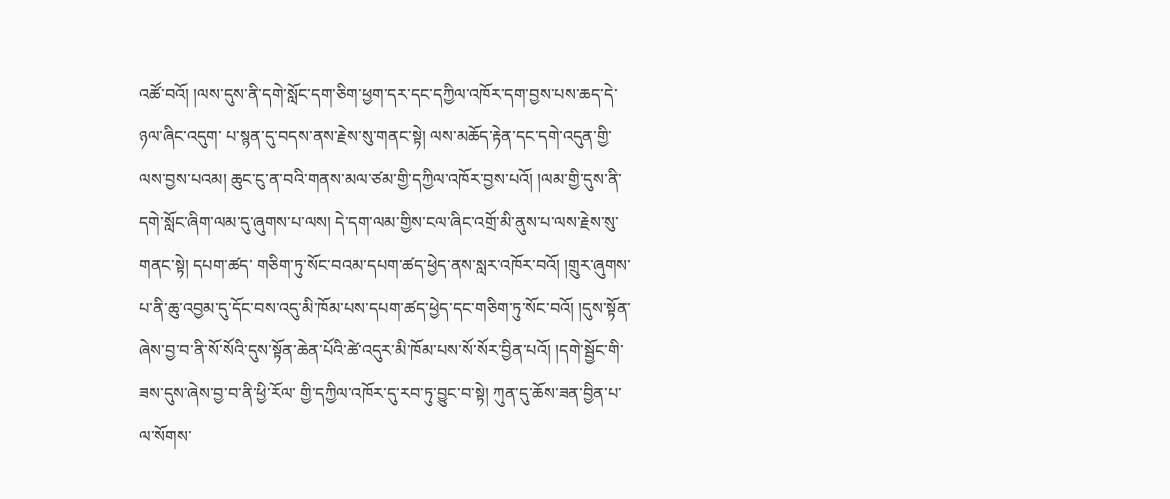འཚོ་བའོ། །ལས་དུས་ནི་དགེ་སློང་དག་ཅིག་ཕྱག་དར་དང་དཀྱིལ་འཁོར་དག་བྱས་པས་ཆད་དེ་ཉལ་ཞིང་འདུག་ པ་སྙན་དུ་བདས་ནས་རྗེས་སུ་གནང་སྟེ། ལས་མཆོད་རྟེན་དང་དགེ་འདུན་གྱི་ལས་བྱས་པའམ། ཆུང་ངུ་ན་བའི་གནས་མལ་ཙམ་གྱི་དཀྱིལ་འཁོར་བྱས་པའོ། །ལམ་གྱི་དུས་ནི་དགེ་སློང་ཞིག་ལམ་དུ་ཞུགས་པ་ལས། དེ་དག་ལམ་གྱིས་ངལ་ཞིང་འགྲོ་མི་ནུས་པ་ལས་རྗེས་སུ་གནང་སྟེ། དཔག་ཚད་ གཅིག་ཏུ་སོང་བའམ་དཔག་ཚད་ཕྱེད་ནས་སླར་འཁོར་བའོ། །གྲུར་ཞུགས་པ་ནི་ཆུ་འབྱམ་དུ་དོང་བས་འདུ་མི་ཁོམ་པས་དཔག་ཚད་ཕྱེད་དང་གཅིག་ཏུ་སོང་བའོ། །དུས་སྟོན་ཞེས་བྱ་བ་ནི་སོ་སོའི་དུས་སྟོན་ཆེན་པོའི་ཚེ་འདུར་མི་ཁོམ་པས་སོ་སོར་བྱིན་པའོ། །དགེ་སྦྱོང་གི་ཟས་དུས་ཞེས་བྱ་བ་ནི་ཕྱི་རོལ་ གྱི་དཀྱིལ་འཁོར་དུ་རབ་ཏུ་བྱུང་བ་སྟེ། ཀུན་དུ་ཆོས་ཟན་བྱིན་པ་ལ་སོགས་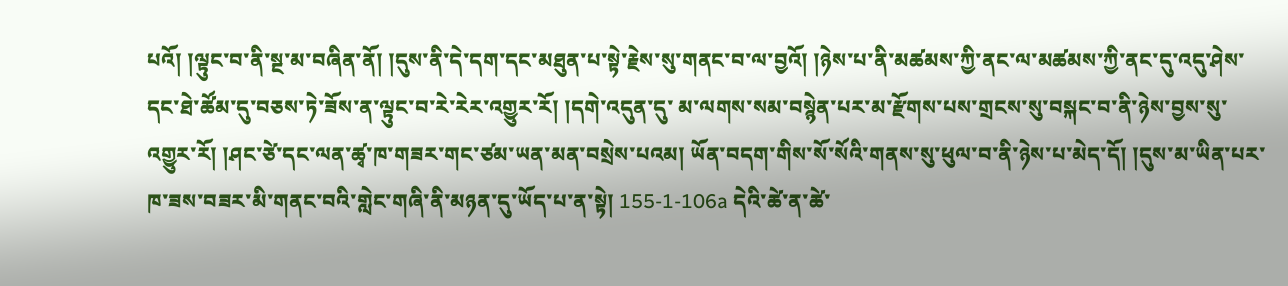པའོ། །ལྟུང་བ་ནི་སྔ་མ་བཞིན་ནོ། །དུས་ནི་དེ་དག་དང་མཐུན་པ་སྟེ་རྗེས་སུ་གནང་བ་ལ་བྱའོ། །ཉེས་པ་ནི་མཚམས་ཀྱི་ནང་ལ་མཚམས་ཀྱི་ནང་དུ་འདུ་ཤེས་དང་ཐེ་ཚོམ་དུ་བཅས་ཏེ་ཟོས་ན་ལྟུང་བ་རེ་རེར་འགྱུར་རོ། །དགེ་འདུན་དུ་ མ་ལགས་སམ་བསྙེན་པར་མ་རྫོགས་པས་གྲངས་སུ་བསྐང་བ་ནི་ཉེས་བྱས་སུ་འགྱུར་རོ། །ཤང་ཙེ་དང་ལན་ཚྭ་ཁ་གཟར་གང་ཙམ་ཡན་མན་བསྲེས་པའམ། ཡོན་བདག་གིས་སོ་སོའི་གནས་སུ་ཕུལ་བ་ནི་ཉེས་པ་མེད་དོ། །དུས་མ་ཡིན་པར་ཁ་ཟས་བཟར་མི་གནང་བའི་གླེང་གཞི་ནི་མཉན་དུ་ཡོད་པ་ན་སྟེ། 155-1-106a དེའི་ཚེ་ན་ཚེ་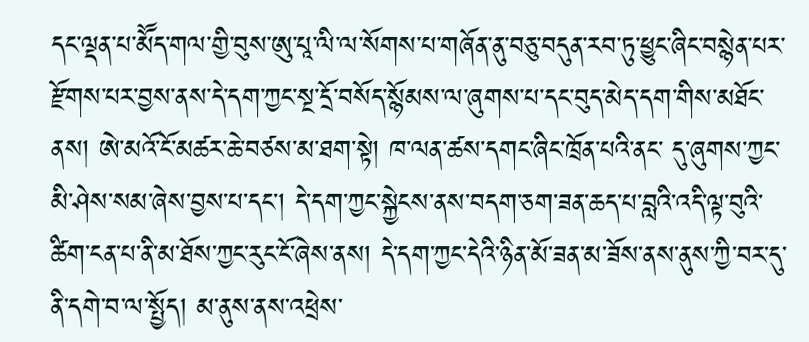དང་ལྡན་པ་མཽད་གལ་གྱི་བུས་ཨུ་པཱ་ལི་ལ་སོགས་པ་གཞོན་ནུ་བཅུ་བདུན་རབ་ཏུ་ཕྱུང་ཞིང་བསྙེན་པར་རྫོགས་པར་བྱས་ནས་དེ་དག་ཀྱང་སྔ་དྲོ་བསོད་སྙོམས་ལ་ཞུགས་པ་དང་བུད་མེད་དག་གིས་མཐོང་ནས། ཨེ་མའོ་ངོ་མཚར་ཆེ་བཙས་མ་ཐག་སྟེ། ཁ་ལན་ཚས་དགང་ཞིང་ཁྲོན་པའི་ནང་ དུ་ཞུགས་ཀྱང་མི་ཤེས་སམ་ཞེས་བྱས་པ་དང་། དེ་དག་ཀྱང་སྐྱེངས་ནས་བདག་ཅག་ཟན་ཆད་པ་བླའི་འདི་ལྟ་བུའི་ཚིག་ངན་པ་ནི་མ་ཐོས་ཀྱང་རུང་ངོ་ཞེས་ནས། དེ་དག་ཀྱང་དེའི་ཉིན་མོ་ཟན་མ་ཟོས་ནས་ནུས་ཀྱི་བར་དུ་ནི་དགེ་བ་ལ་སྤྱོད། མ་ནུས་ནས་འཕྲེས་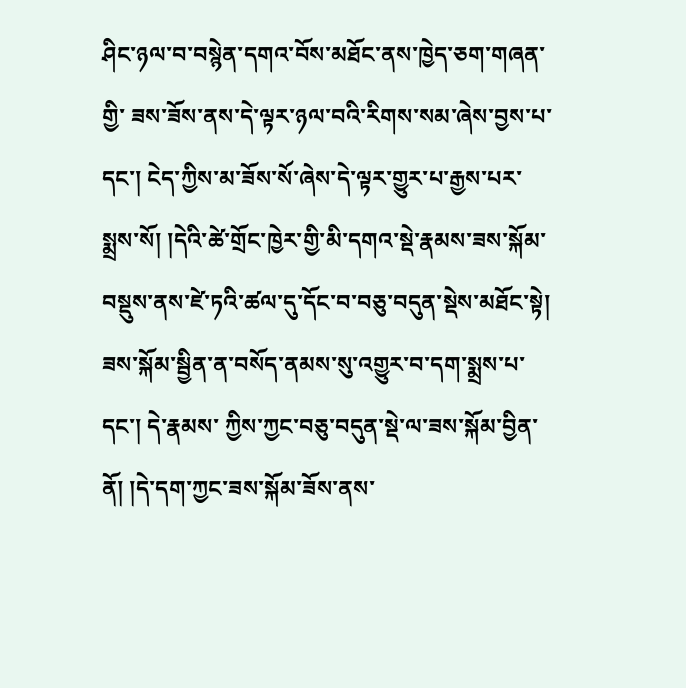ཤིང་ཉལ་བ་བསྙེན་དགའ་བོས་མཐོང་ནས་ཁྱེད་ཅག་གཞན་གྱི་ ཟས་ཟོས་ནས་དེ་ལྟར་ཉལ་བའི་རིགས་སམ་ཞེས་བྱས་པ་དང་། ངེད་ཀྱིས་མ་ཟོས་སོ་ཞེས་དེ་ལྟར་གྱུར་པ་རྒྱས་པར་སྨྲས་སོ། །དེའི་ཚེ་གྲོང་ཁྱེར་གྱི་མི་དགའ་སྡེ་རྣམས་ཟས་སྐོམ་བསྡུས་ནས་ཛེ་ཏའི་ཚལ་དུ་དོང་བ་བཅུ་བདུན་སྡེས་མཐོང་སྟེ། ཟས་སྐོམ་སྦྱིན་ན་བསོད་ནམས་སུ་འགྱུར་བ་དག་སྨྲས་པ་དང་། དེ་རྣམས་ ཀྱིས་ཀྱང་བཅུ་བདུན་སྡེ་ལ་ཟས་སྐོམ་བྱིན་ནོ། །དེ་དག་ཀྱང་ཟས་སྐོམ་ཟོས་ནས་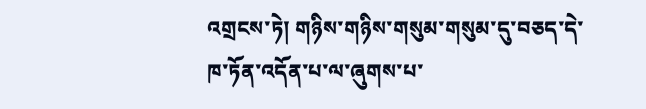འགྲངས་ཏེ། གཉིས་གཉིས་གསུམ་གསུམ་དུ་བཅད་དེ་ཁ་ཏོན་འདོན་པ་ལ་ཞུགས་པ་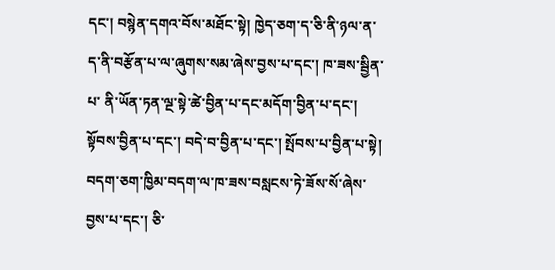དང་། བསྙེན་དགའ་བོས་མཐོང་སྟེ། ཁྱེད་ཅག་ད་ཅི་ནི་ཉལ་ན་ད་ནི་བརྩོན་པ་ལ་ཞུགས་སམ་ཞེས་བྱས་པ་དང་། ཁ་ཟས་སྦྱིན་པ་ ནི་ཡོན་ཏན་ལྔ་སྟེ་ཚེ་བྱིན་པ་དང་མདོག་བྱིན་པ་དང་། སྟོབས་བྱིན་པ་དང་། བདེ་བ་བྱིན་པ་དང་། སྤོབས་པ་བྱིན་པ་སྟེ། བདག་ཅག་ཁྱིམ་བདག་ལ་ཁ་ཟས་བསླངས་ཏེ་ཟོས་སོ་ཞེས་བྱས་པ་དང་། ཅི་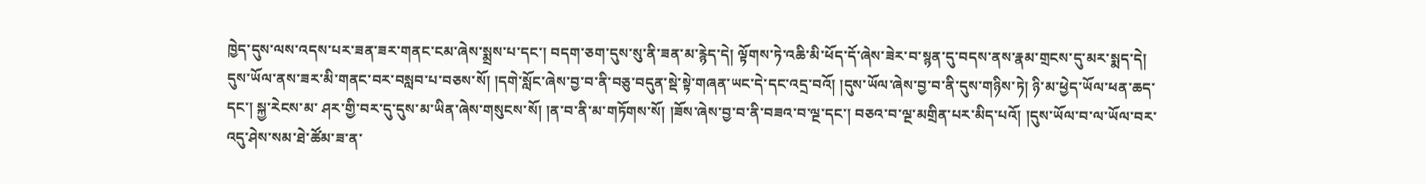ཁྱེད་དུས་ལས་འདས་པར་ཟན་ཟར་གནང་ངམ་ཞེས་སྨྲས་པ་དང་། བདག་ཅག་དུས་སུ་ནི་ཟན་མ་རྙེད་དེ། ལྟོགས་ཏེ་འཆི་མི་ཕོད་དོ་ཞེས་ཟེར་བ་སྙན་དུ་བདས་ནས་རྣམ་གྲངས་དུ་མར་སྨད་དེ། དུས་ཡོལ་ནས་ཟར་མི་གནང་བར་བསླབ་པ་བཅས་སོ། །དགེ་སློང་ཞེས་བྱ་བ་ནི་བཅུ་བདུན་སྡེ་སྟེ་གཞན་ཡང་དེ་དང་འདྲ་བའོ། །དུས་ཡོལ་ཞེས་བྱ་བ་ནི་དུས་གཉིས་ཏེ། ཉི་མ་ཕྱེད་ཡོལ་ཕན་ཆད་དང་། སྐྱ་རེངས་མ་ ཤར་གྱི་བར་དུ་དུས་མ་ཡིན་ཞེས་གསུངས་སོ། །ན་བ་ནི་མ་གཏོགས་སོ། །ཟོས་ཞེས་བྱ་བ་ནི་བཟའ་བ་ལྔ་དང་། བཅའ་བ་ལྔ་མགྲིན་པར་མིད་པའོ། །དུས་ཡོལ་བ་ལ་ཡོལ་བར་འདུ་ཤེས་སམ་ཐེ་ཚོམ་ཟ་ན་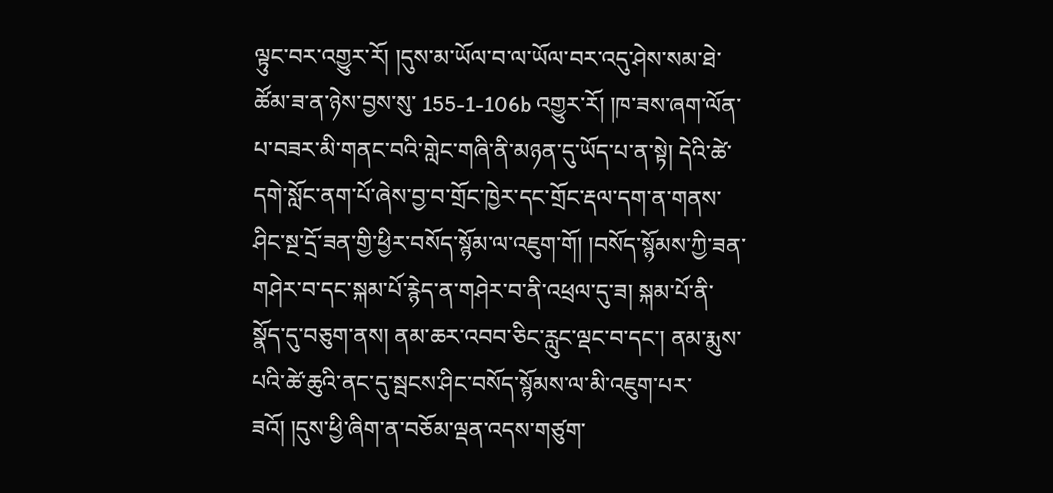ལྟུང་བར་འགྱུར་རོ། །དུས་མ་ཡོལ་བ་ལ་ཡོལ་བར་འདུ་ཤེས་སམ་ཐེ་ཚོམ་ཟ་ན་ཉེས་བྱས་སུ་ 155-1-106b འགྱུར་རོ། །ཁ་ཟས་ཞག་ལོན་པ་བཟར་མི་གནང་བའི་གླེང་གཞི་ནི་མཉན་དུ་ཡོད་པ་ན་སྟེ། དེའི་ཚེ་དགེ་སློང་ནག་པོ་ཞེས་བྱ་བ་གྲོང་ཁྱེར་དང་གྲོང་རྡལ་དག་ན་གནས་ཤིང་སྔ་དྲོ་ཟན་གྱི་ཕྱིར་བསོད་སྙོམ་ལ་འཇུག་གོ། །བསོད་སྙོམས་ཀྱི་ཟན་གཤེར་བ་དང་སྐམ་པོ་རྙེད་ན་གཤེར་བ་ནི་འཕྲལ་དུ་ཟ། སྐམ་པོ་ནི་ སྣོད་དུ་བཅུག་ནས། ནམ་ཆར་འབབ་ཅིང་རླུང་ལྡང་བ་དང་། ནམ་རྨུས་པའི་ཚེ་ཆུའི་ནང་དུ་སྦངས་ཤིང་བསོད་སྙོམས་ལ་མི་འཇུག་པར་ཟའོ། །དུས་ཕྱི་ཞིག་ན་བཅོམ་ལྡན་འདས་གཙུག་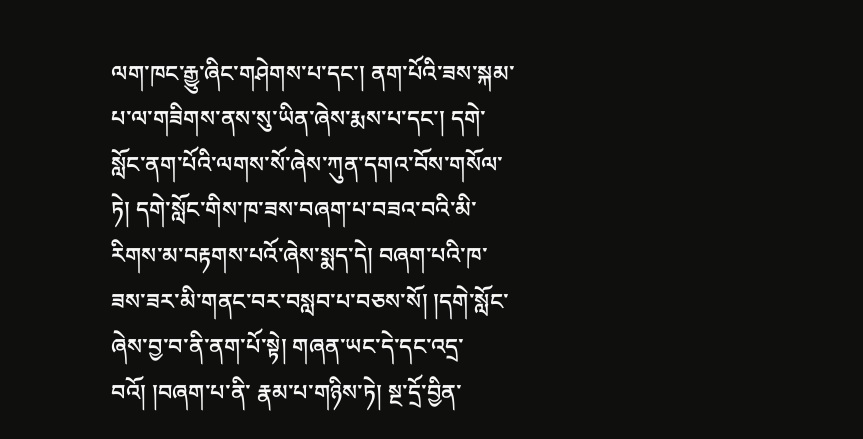ལག་ཁང་རྒྱུ་ཞིང་གཤེགས་པ་དང་། ནག་པོའི་ཟས་སྐམ་པ་ལ་གཟིགས་ནས་སུ་ཡིན་ཞེས་རྨས་པ་དང་། དགེ་སློང་ནག་པོའི་ལགས་སོ་ཞེས་ཀུན་དགའ་བོས་གསོལ་ཏེ། དགེ་སློང་གིས་ཁ་ཟས་བཞག་པ་བཟའ་བའི་མི་རིགས་མ་བརྟགས་པའོ་ཞེས་སྨད་དེ། བཞག་པའི་ཁ་ཟས་ཟར་མི་གནང་བར་བསླབ་པ་བཅས་སོ། །དགེ་སློང་ཞེས་བྱ་བ་ནི་ནག་པོ་སྟེ། གཞན་ཡང་དེ་དང་འདྲ་བའོ། །བཞག་པ་ནི་ རྣམ་པ་གཉིས་ཏེ། སྔ་དྲོ་བྱིན་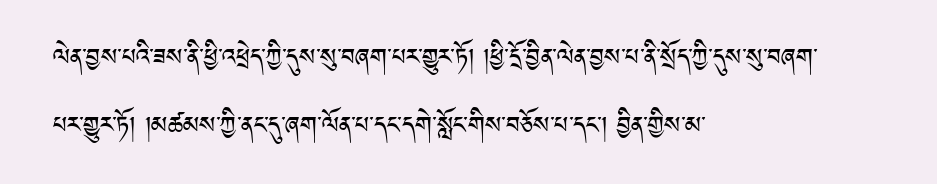ལེན་བྱས་པའི་ཟས་ནི་ཕྱི་འཕྲེད་ཀྱི་དུས་སུ་བཞག་པར་གྱུར་ཏོ། །ཕྱི་དྲོ་བྱིན་ལེན་བྱས་པ་ནི་སྲོད་ཀྱི་དུས་སུ་བཞག་པར་གྱུར་ཏོ། །མཚམས་ཀྱི་ནང་དུ་ཞག་ལོན་པ་དང་དགེ་སློང་གིས་བཅོས་པ་དང་། བྱིན་གྱིས་མ་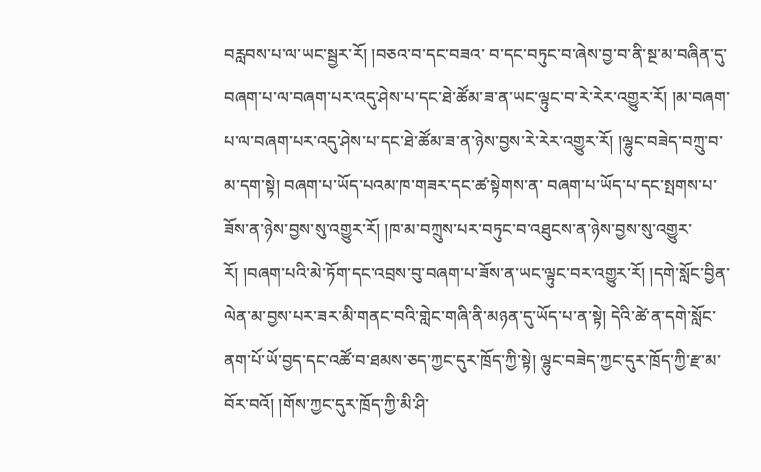བརླབས་པ་ལ་ཡང་སྦྱར་རོ། །བཅའ་བ་དང་བཟའ་ བ་དང་བཏུང་བ་ཞེས་བྱ་བ་ནི་སྔ་མ་བཞིན་དུ་བཞག་པ་ལ་བཞག་པར་འདུ་ཤེས་པ་དང་ཐེ་ཚོམ་ཟ་ན་ཡང་ལྟུང་བ་རེ་རེར་འགྱུར་རོ། །མ་བཞག་པ་ལ་བཞག་པར་འདུ་ཤེས་པ་དང་ཐེ་ཚོམ་ཟ་ན་ཉེས་བྱས་རེ་རེར་འགྱུར་རོ། །ལྷུང་བཟེད་བཀྲུ་བ་མ་དག་སྟེ། བཞག་པ་ཡོད་པའམ་ཁ་གཟར་དང་ཚ་སྟེགས་ན་ བཞག་པ་ཡོད་པ་དང་སྤགས་པ་ཟོས་ན་ཉེས་བྱས་སུ་འགྱུར་རོ། །ཁ་མ་བཀྲུས་པར་བཏུང་བ་འཐུངས་ན་ཉེས་བྱས་སུ་འགྱུར་རོ། །བཞག་པའི་མེ་ཏོག་དང་འབྲས་བུ་བཞག་པ་ཟོས་ན་ཡང་ལྟུང་བར་འགྱུར་རོ། །དགེ་སློང་བྱིན་ལེན་མ་བྱས་པར་ཟར་མི་གནང་བའི་གླེང་གཞི་ནི་མཉན་དུ་ཡོད་པ་ན་སྟེ། དེའི་ཚེ་ན་དགེ་སློང་ནག་པོ་ཡོ་བྱད་དང་འཚོ་བ་ཐམས་ཅད་ཀྱང་དུར་ཁྲོད་ཀྱི་སྟེ། ལྷུང་བཟེད་ཀྱང་དུར་ཁྲོད་ཀྱི་རྫ་མ་བོར་བའོ། །གོས་ཀྱང་དུར་ཁྲོད་ཀྱི་མི་ཤི་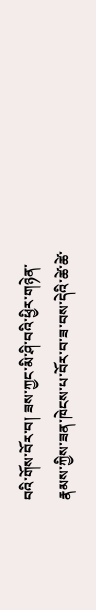བའི་གོས་བོར་བ། ཟས་ཀྱང་མི་ཤི་བའི་ཕྱིར་གཉེན་རྣམས་ཀྱིས་ཟན་ཁེངས་པ་བོར་བ་ཟ་བས་དེའི་ཚེ་ཚེ་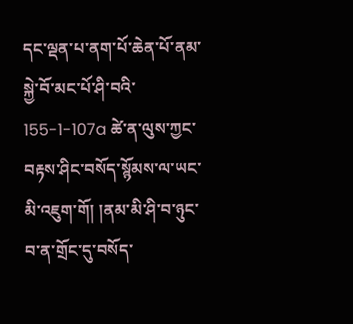དང་ལྡན་པ་ནག་པོ་ཆེན་པོ་ནམ་སྐྱེ་བོ་མང་པོ་ཤི་བའི་ 155-1-107a ཚེ་ན་ལུས་ཀྱང་བརྟས་ཤིང་བསོད་སྙོམས་ལ་ཡང་མི་འཇུག་གོ། །ནམ་མི་ཤི་བ་ཉུང་བ་ན་གྲོང་དུ་བསོད་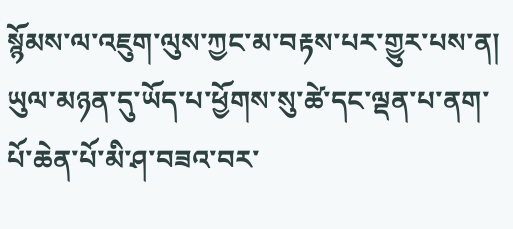སྙོམས་ལ་འཇུག་ལུས་ཀྱང་མ་བརྟས་པར་གྱུར་པས་ན། ཡུལ་མཉན་དུ་ཡོད་པ་ཕྱོགས་སུ་ཚེ་དང་ལྡན་པ་ནག་པོ་ཆེན་པོ་མི་ཤ་བཟའ་བར་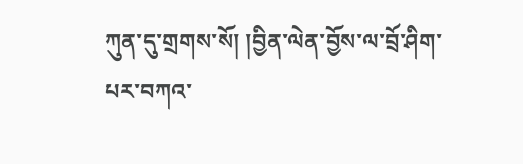ཀུན་དུ་གྲགས་སོ། །བྱིན་ལེན་བྱོས་ལ་བྲོ་ཤིག་པར་བཀའ་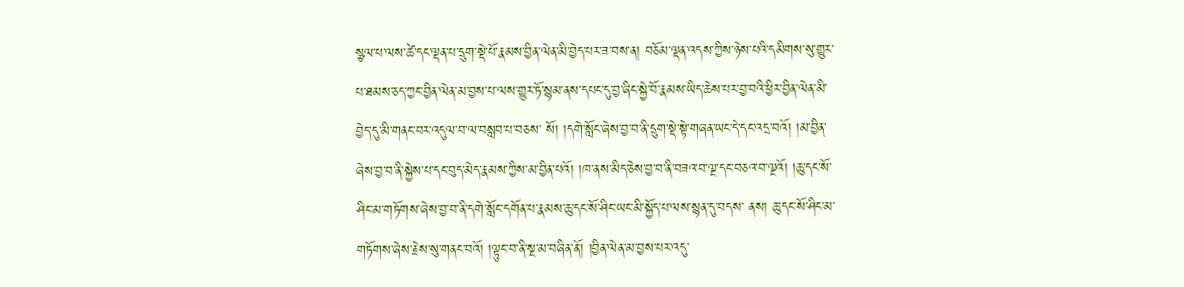སྩལ་པ་ལས་ཚེ་དང་ལྡན་པ་དྲུག་སྡེ་པོ་རྣམས་བྱིན་ལེན་མི་བྱེད་པར་ཟ་བས་ན། བཅོམ་ལྡན་འདས་ཀྱིས་ཉེས་པའི་དམིགས་སུ་གྱུར་པ་ཐམས་ཅད་ཀྱང་བྱིན་ལེན་མ་བྱས་པ་ལས་གྱུར་ཏོ་སྙམ་ནས་དཔང་དུ་བྱ་ཞིང་སྐྱེ་བོ་རྣམས་ཡིད་ཆེས་པར་བྱ་བའི་ཕྱིར་བྱིན་ལེན་མི་བྱེད་དུ་མི་གནང་བར་འདུལ་བ་ལ་བསླབ་པ་བཅས་ སོ། །དགེ་སློང་ཞེས་བྱ་བ་ནི་དྲུག་སྡེ་སྟེ་གཞན་ཡང་དེ་དང་འདྲ་བའོ། །མ་བྱིན་ཞེས་བྱ་བ་ནི་སྐྱེས་པ་དང་བུད་མེད་རྣམས་ཀྱིས་མ་བྱིན་པའོ། །ཁ་ནས་མིད་ཅེས་བྱ་བ་ནི་བཟའ་བ་ལྔ་དང་བཅའ་བ་ལྔའོ། །ཆུ་དང་སོ་ཤིང་མ་གཏོགས་ཞེས་བྱ་བ་ནི་དགེ་སློང་དགོན་པ་རྣམས་ཆུ་དང་སོ་ཤིང་ཡང་མི་སྐྱོད་པ་ལས་སྙན་དུ་བདས་ ནས། ཆུ་དང་སོ་ཤིང་མ་གཏོགས་ཞེས་རྗེས་སུ་གནང་བའོ། །ལྟུང་བ་ནི་སྔ་མ་བཞིན་ནོ། །བྱིན་ལེན་མ་བྱས་པར་འདུ་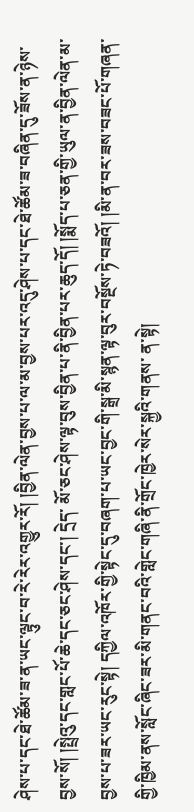ཤེས་པ་དང་ཐེ་ཚོམ་ཟ་ན་ཡང་ལྟུང་བ་རེ་རེར་འགྱུར་རོ། །བྱིན་ལེན་བྱས་པ་ལ་མ་བྱས་པར་འདུ་ཤེས་པ་དང་ཐེ་ཚོམ་ཟ་བཞིན་དུ་ཟོས་ན་ཉེས་བྱས་སོ། །སྤྲེའུ་དང་གླང་པོ་ཆེ་དང་ཅང་ཤེས་དང་། དྲེད་ མོ་ཅང་ཤེས་ལྟ་བུས་བྱིན་པ་ནི་བྱིན་པར་ཆུད་དོ། །སྨོད་པ་ཅན་གྱི་ཡུལ་ན་བྱིན་ལེན་མ་བྱས་པ་ཟར་ཡང་རུང་སྟེ། དཀྱིལ་འཁོར་གྱི་སྟེང་དུ་བཞག་པ་ཡང་བྱང་གི་སྒྲ་མི་སྙན་ལྟ་བུར་བསྔོས་ཏེ་བཟའོ། །མི་ན་བར་ཟས་བཟང་པོ་གཞན་གྱི་ཁྱིམ་ནས་སློང་ཞིང་ཟར་མི་གནང་བའི་གླེང་གཞི་ནི་གྲོང་ཁྱེར་སེར་སྐྱའི་གནས་ ན་སྟེ།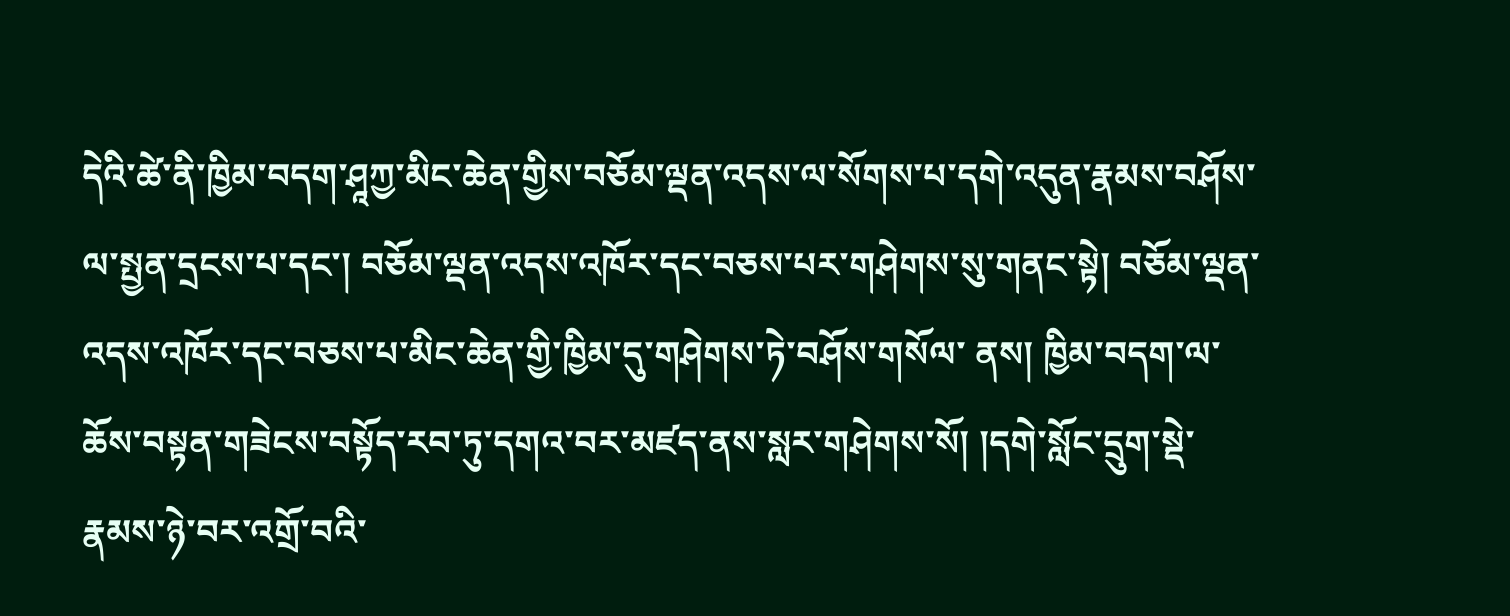དེའི་ཚེ་ནི་ཁྱིམ་བདག་ཤཱཀྱ་མིང་ཆེན་གྱིས་བཅོམ་ལྡན་འདས་ལ་སོགས་པ་དགེ་འདུན་རྣམས་བཤོས་ལ་སྤྱན་དྲངས་པ་དང་། བཅོམ་ལྡན་འདས་འཁོར་དང་བཅས་པར་གཤེགས་སུ་གནང་སྟེ། བཅོམ་ལྡན་འདས་འཁོར་དང་བཅས་པ་མིང་ཆེན་གྱི་ཁྱིམ་དུ་གཤེགས་ཏེ་བཤོས་གསོལ་ ནས། ཁྱིམ་བདག་ལ་ཆོས་བསྟན་གཟེངས་བསྟོད་རབ་ཏུ་དགའ་བར་མཛད་ནས་སླར་གཤེགས་སོ། །དགེ་སློང་དྲུག་སྡེ་རྣམས་ཉེ་བར་འགྲོ་བའི་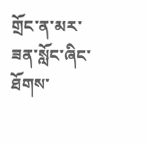གྲོང་ན་མར་ཟན་སློང་ཞིང་ཐོགས་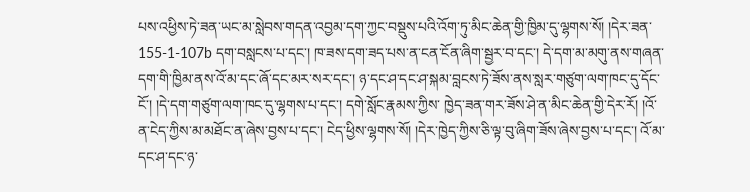པས་འཕྱིས་ཏེ་ཟན་ཡང་མ་སླེབས་གདན་འབྱམ་དག་ཀྱང་བསྡུས་པའི་འོག་ཏུ་མིང་ཆེན་གྱི་ཁྱིམ་དུ་ལྷགས་སོ། །དེར་ཟན་ 155-1-107b དག་བསླངས་པ་དང་། ཁ་ཟས་དག་ཟད་པས་ན་ངན་ངོན་ཞིག་སྦྱར་བ་དང་། དེ་དག་མ་མགུ་ནས་གཞན་དག་གི་ཁྱིམ་ནས་འོ་མ་དང་ཞོ་དང་མར་སར་དང་། ཉ་དང་ཤ་དང་ཤ་སྐམ་བླངས་ཏེ་ཟོས་ནས་སླར་གཙུག་ལག་ཁང་དུ་དོང་ངོ་། །དེ་དག་གཙུག་ལག་ཁང་དུ་ལྷགས་པ་དང་། དགེ་སློང་རྣམས་ཀྱིས་ ཁྱེད་ཟན་གར་ཟོས་ཤེ་ན་མིང་ཆེན་གྱི་དེར་རོ། །འོ་ན་ངེད་ཀྱིས་མ་མཐོང་ན་ཞེས་བྱས་པ་དང་། ངེད་ཕྱིས་ལྷགས་སོ། །དེར་ཁྱེད་ཀྱིས་ཅི་ལྟ་བུ་ཞིག་ཟོས་ཞེས་བྱས་པ་དང་། འོ་མ་དང་ཤ་དང་ཉ་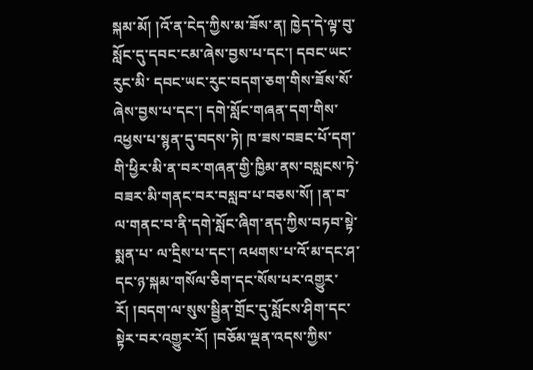སྐམ་མོ། །འོ་ན་ངེད་ཀྱིས་མ་ཟོས་ན། ཁྱེད་དེ་ལྟ་བུ་སློང་དུ་དབང་ངམ་ཞེས་བྱས་པ་དང་། དབང་ཡང་རུང་མི་ དབང་ཡང་རུང་བདག་ཅག་གིས་ཟོས་སོ་ཞེས་བྱས་པ་དང་། དགེ་སློང་གཞན་དག་གིས་འཕྱས་པ་སྙན་དུ་བདས་ཏེ། ཁ་ཟས་བཟང་པོ་དག་གི་ཕྱིར་མི་ན་བར་གཞན་གྱི་ཁྱིམ་ནས་བསླངས་ཏེ་བཟར་མི་གནང་བར་བསླབ་པ་བཅས་སོ། །ན་བ་ལ་གནང་བ་ནི་དགེ་སློང་ཞིག་ནད་ཀྱིས་བཏབ་སྟེ་སྨན་པ་ ལ་དྲིས་པ་དང་། འཕགས་པ་འོ་མ་དང་ཤ་དང་ཉ་སྐམ་གསོལ་ཅིག་དང་སོས་པར་འགྱུར་རོ། །བདག་ལ་སུས་སྦྱིན་གྲོང་དུ་སློངས་ཤིག་དང་སྟེར་བར་འགྱུར་རོ། །བཅོམ་ལྡན་འདས་ཀྱིས་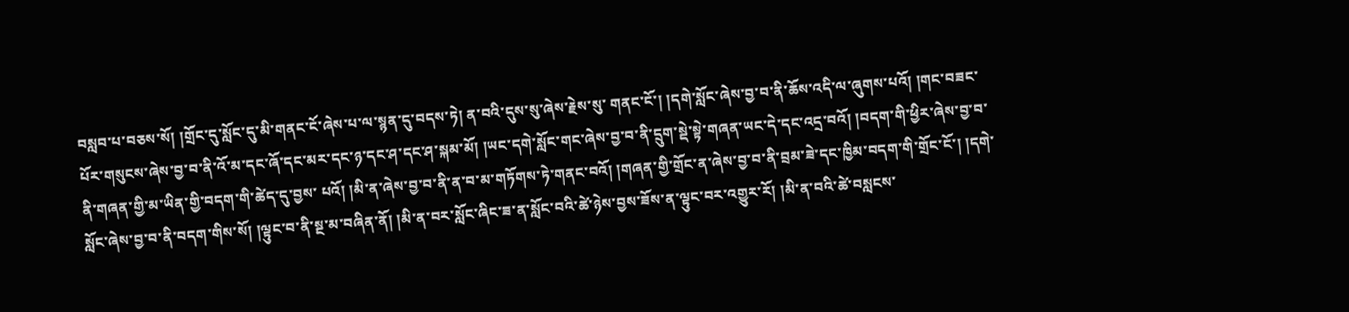བསླབ་པ་བཅས་སོ། །གྲོང་དུ་སློང་དུ་མི་གནང་ངོ་ཞེས་པ་ལ་སྙན་དུ་བདས་ཏེ། ན་བའི་དུས་སུ་ཞེས་རྗེས་སུ་ གནང་ངོ་། །དགེ་སློང་ཞེས་བྱ་བ་ནི་ཆོས་འདི་ལ་ཞུགས་པའོ། །གང་བཟང་པོར་གསུངས་ཞེས་བྱ་བ་ནི་འོ་མ་དང་ཞོ་དང་མར་དང་ཉ་དང་ཤ་དང་ཤ་སྐམ་མོ། །ཡང་དགེ་སློང་གང་ཞེས་བྱ་བ་ནི་དྲུག་སྡེ་སྟེ་གཞན་ཡང་དེ་དང་འདྲ་བའོ། །བདག་གི་ཕྱིར་ཞེས་བྱ་བ་ནི་གཞན་གྱི་མ་ཡིན་གྱི་བདག་གི་ཚེད་དུ་བྱས་ པའོ། །མི་ན་ཞེས་བྱ་བ་ནི་ན་བ་མ་གཏོགས་ཏེ་གནང་བའོ། །གཞན་གྱི་གྲོང་ན་ཞེས་བྱ་བ་ནི་བྲམ་ཟེ་དང་ཁྱིམ་བདག་གི་གྲོང་ངོ་། །དགེ་སློང་ཞེས་བྱ་བ་ནི་བདག་གིས་སོ། །ལྟུང་བ་ནི་སྔ་མ་བཞིན་ནོ། །མི་ན་བར་སློང་ཞིང་ཟ་ན་སློང་བའི་ཚེ་ཉེས་བྱས་ཟོས་ན་ལྟུང་བར་འགྱུར་རོ། །མི་ན་བའི་ཚེ་བསླངས་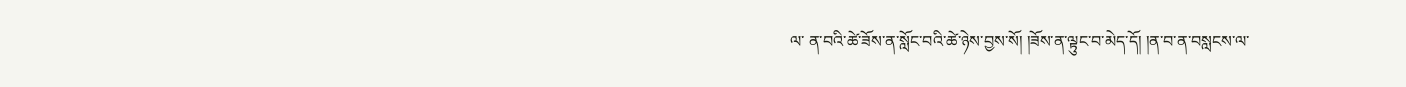ལ་ ན་བའི་ཚེ་ཟོས་ན་སློང་བའི་ཚེ་ཉེས་བྱས་སོ། །ཟོས་ན་ལྟུང་བ་མེད་དོ། །ན་བ་ན་བསླངས་ལ་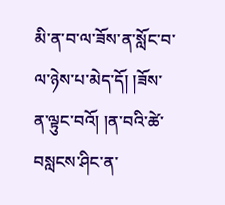མི་ན་བ་ལ་ཟོས་ན་སློང་བ་ལ་ཉེས་པ་མེད་དོ། །ཟོས་ན་ལྟུང་བའོ། །ན་བའི་ཚེ་བསླངས་ཤིང་ན་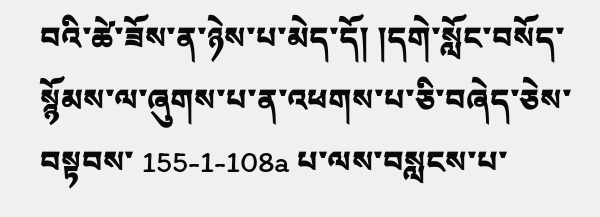བའི་ཚེ་ཟོས་ན་ཉེས་པ་མེད་དོ། །དགེ་སློང་བསོད་སྙོམས་ལ་ཞུགས་པ་ན་འཕགས་པ་ཅི་བཞེད་ཅེས་བསྟབས་ 155-1-108a པ་ལས་བསླངས་པ་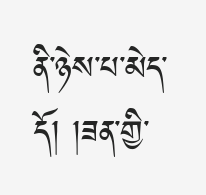ནི་ཉེས་པ་མེད་དོ། །ཟན་གྱི་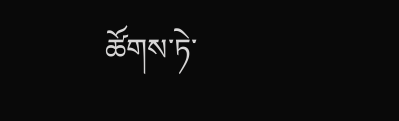ཚོགས་ཏེ་